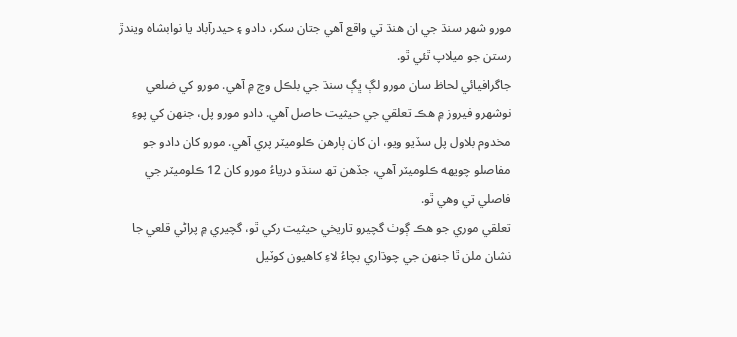مورو شهر سنڌ جي ان هنڌ تي واقع آهي جتان سکر، دادو ۽ حيدرآباد يا نوابشاه ويندڙ رستن جو ميلاپ ٿئي ٿو.
جاگرافيائي لحاظ سان مورو لڳ ڀڳ سنڌ جي بلڪل وچ ۾ آهي. مورو کي ضلعي نوشهرو فيروز ۾ هڪ تعلقي جي حيثيت حاصل آهي. دادو مورو پل، جنهن کي پوءِ مخدوم بلاول پل سڏيو ويو، ان کان ٻارهن ڪلوميٽر پري آهي. مورو کان دادو جو مفاصلو چويهه ڪلوميٽر آهي، جڏھن تھ سنڌو درياءُ مورو کان 12 ڪلوميٽر جي فاصلي تي وھي ٿو.
تعلقي موري جو هڪ ڳوٺ گچيرو تاريخي حيثيت رکي ٿو، گچيري ۾ پراڻي قلعي جا نشان ملن ٿا جنهن جي چوڌاري بچاءُ لاءِ کاهيون کوٽيل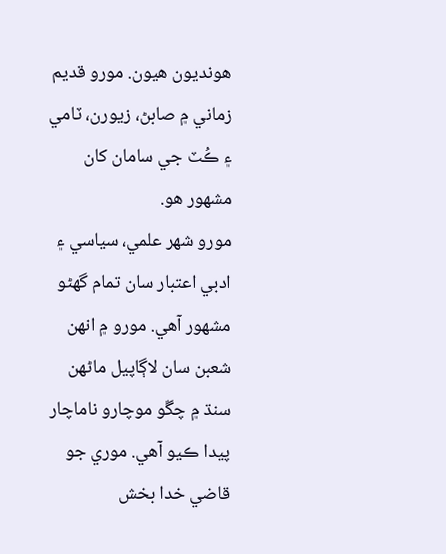هونديون هيون. مورو قديم زماني ۾ صابڻ، زيورن، ٽامي ۽ ڪُٽ جي سامان کان مشهور هو.
مورو شهر علمي، سياسي ۽ ادبي اعتبار سان تمام گهڻو مشهور آهي. مورو ۾ انهن شعبن سان لاڳاپيل ماڻهن سنڌ ۾ چڱو موچارو ناماچار پيدا ڪيو آهي. موري جو قاضي خدا بخش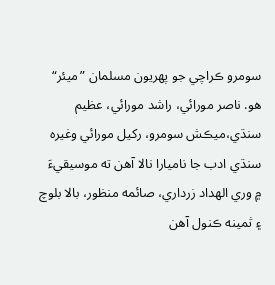سومرو ڪراچي جو پهريون مسلمان ”ميئر“ هو. ناصر مورائي، راشد مورائي، عظيم سنڌي،ميڪش سومرو، رکيل مورائي وغيره سنڌي ادب جا ناميارا نالا آهن ته موسيقيءَ ۾ وري الهداد زرداري، صائمه منظور، بالا بلوچ ۽ ثمينه ڪنول آهن